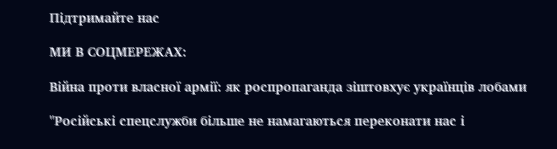Підтримайте нас

МИ В СОЦМЕРЕЖАХ:

Війна проти власної армії: як роспропаганда зіштовхує українців лобами

"Російські спецслужби більше не намагаються переконати нас і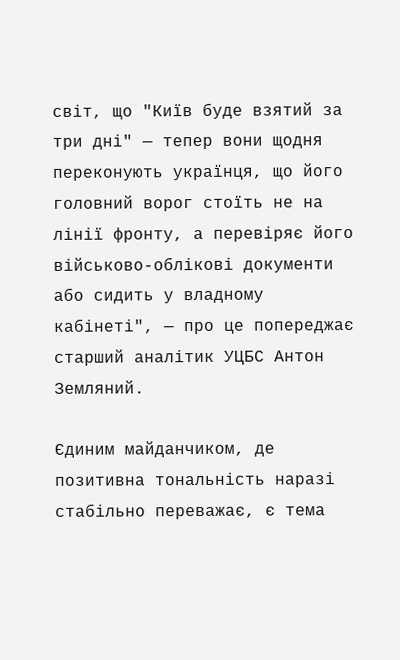світ, що "Київ буде взятий за три дні" — тепер вони щодня переконують українця, що його головний ворог стоїть не на лінії фронту, а перевіряє його військово-облікові документи або сидить у владному кабінеті", — про це попереджає старший аналітик УЦБС Антон Земляний.

Єдиним майданчиком, де позитивна тональність наразі стабільно переважає, є тема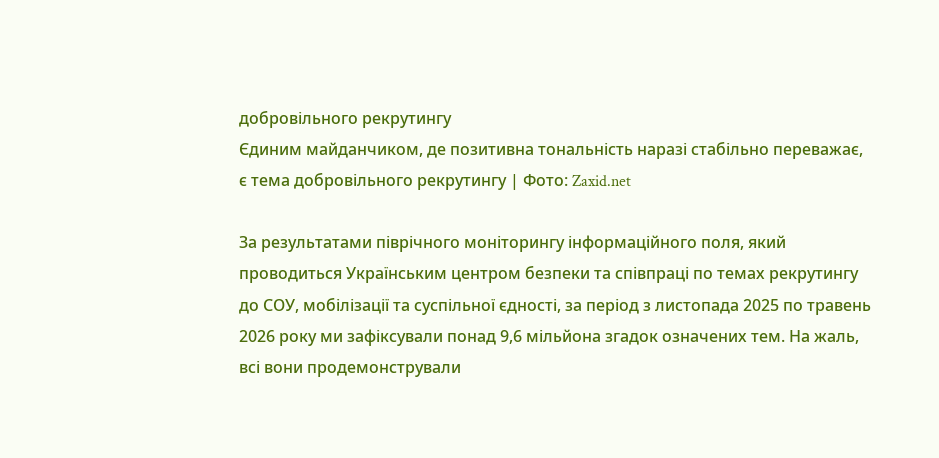добровільного рекрутингу
Єдиним майданчиком, де позитивна тональність наразі стабільно переважає, є тема добровільного рекрутингу | Фото: Zaxid.net

За результатами піврічного моніторингу інформаційного поля, який проводиться Українським центром безпеки та співпраці по темах рекрутингу до СОУ, мобілізації та суспільної єдності, за період з листопада 2025 по травень 2026 року ми зафіксували понад 9,6 мільйона згадок означених тем. На жаль, всі вони продемонстрували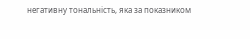негативну тональність, яка за показником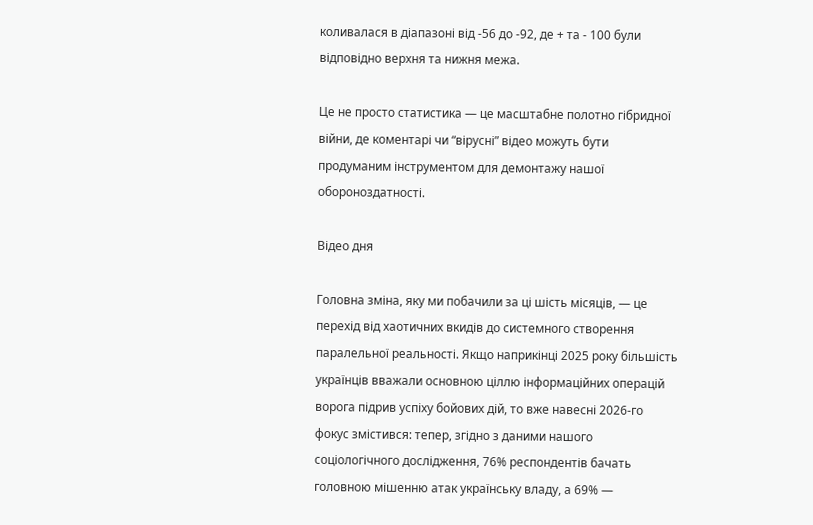коливалася в діапазоні від -56 до -92, де + та - 100 були відповідно верхня та нижня межа.

Це не просто статистика — це масштабне полотно гібридної війни, де коментарі чи “вірусні” відео можуть бути продуманим інструментом для демонтажу нашої обороноздатності.

Відео дня

Головна зміна, яку ми побачили за ці шість місяців, — це перехід від хаотичних вкидів до системного створення паралельної реальності. Якщо наприкінці 2025 року більшість українців вважали основною ціллю інформаційних операцій ворога підрив успіху бойових дій, то вже навесні 2026-го фокус змістився: тепер, згідно з даними нашого соціологічного дослідження, 76% респондентів бачать головною мішенню атак українську владу, а 69% —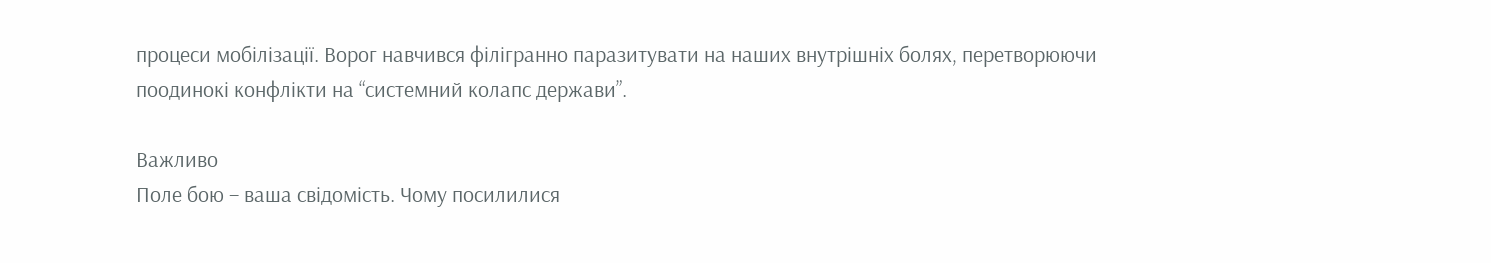процеси мобілізації. Ворог навчився філігранно паразитувати на наших внутрішніх болях, перетворюючи поодинокі конфлікти на “системний колапс держави”.

Важливо
Поле бою – ваша свідомість. Чому посилилися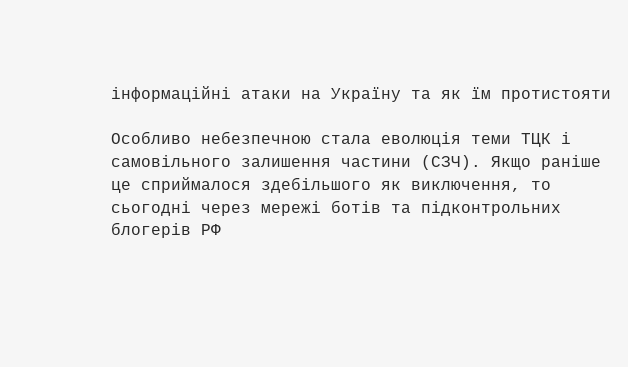інформаційні атаки на Україну та як їм протистояти

Особливо небезпечною стала еволюція теми ТЦК і самовільного залишення частини (СЗЧ). Якщо раніше це сприймалося здебільшого як виключення, то сьогодні через мережі ботів та підконтрольних блогерів РФ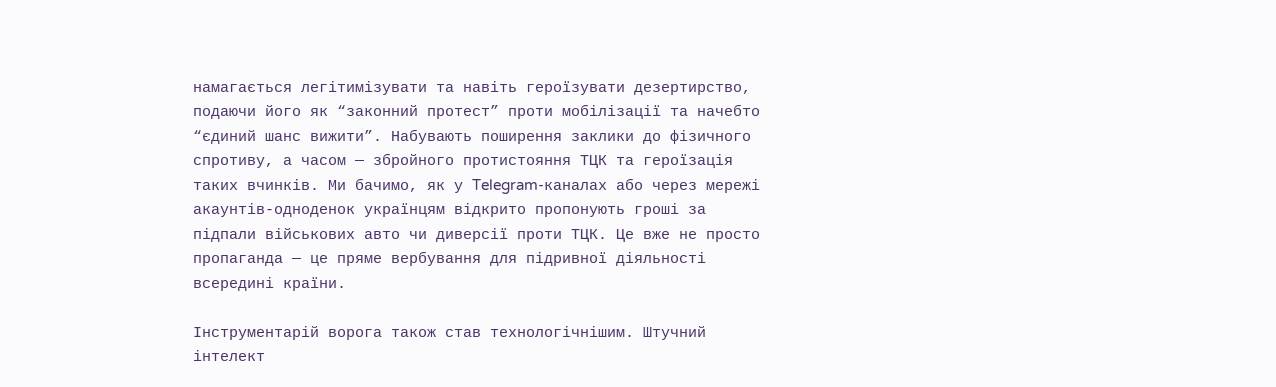намагається легітимізувати та навіть героїзувати дезертирство, подаючи його як “законний протест” проти мобілізації та начебто “єдиний шанс вижити”. Набувають поширення заклики до фізичного спротиву, а часом — збройного протистояння ТЦК та героїзація таких вчинків. Ми бачимо, як у Telegram-каналах або через мережі акаунтів-одноденок українцям відкрито пропонують гроші за підпали військових авто чи диверсії проти ТЦК. Це вже не просто пропаганда — це пряме вербування для підривної діяльності всередині країни.

Інструментарій ворога також став технологічнішим. Штучний інтелект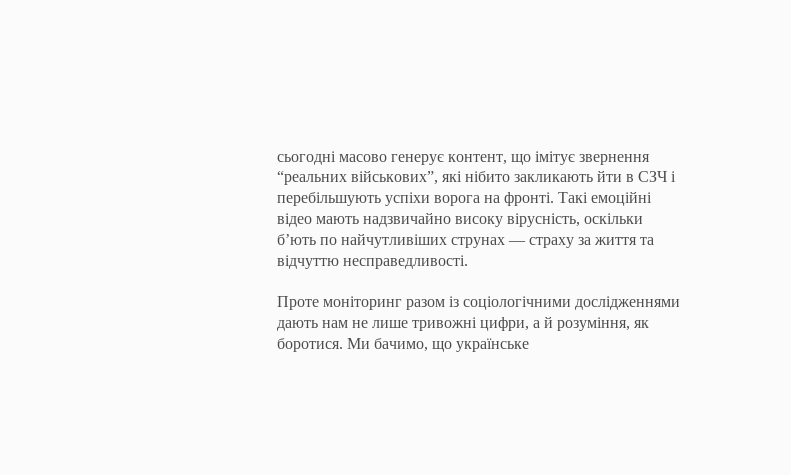сьогодні масово генерує контент, що імітує звернення “реальних військових”, які нібито закликають йти в СЗЧ і перебільшують успіхи ворога на фронті. Такі емоційні відео мають надзвичайно високу вірусність, оскільки б’ють по найчутливіших струнах — страху за життя та відчуттю несправедливості.

Проте моніторинг разом із соціологічними дослідженнями дають нам не лише тривожні цифри, а й розуміння, як боротися. Ми бачимо, що українське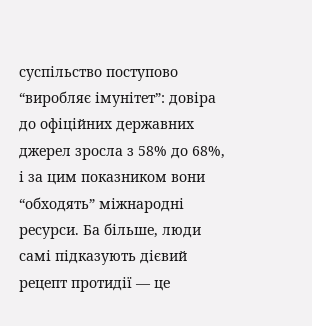суспільство поступово “виробляє імунітет”: довіра до офіційних державних джерел зросла з 58% до 68%, і за цим показником вони “обходять” міжнародні ресурси. Ба більше, люди самі підказують дієвий рецепт протидії — це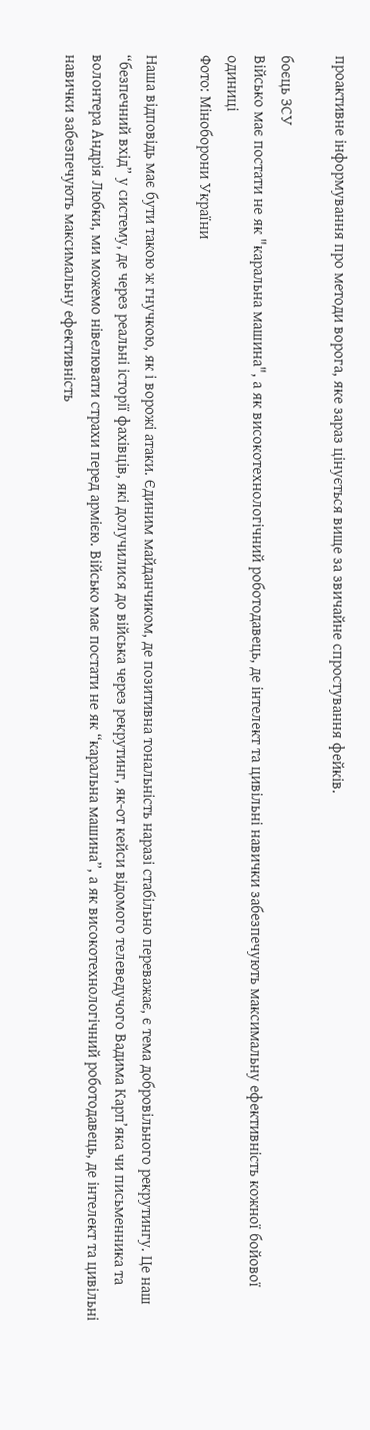проактивне інформування про методи ворога, яке зараз цінується вище за звичайне спростування фейків.

боєць ЗСУ
Військо має постати не як "каральна машина", а як високотехнологічний роботодавець, де інтелект та цивільні навички забезпечують максимальну ефективність кожної бойової одиниці
Фото: Міноборони України

Наша відповідь має бути такою ж гнучкою, як і ворожі атаки. Єдиним майданчиком, де позитивна тональність наразі стабільно переважає, є тема добровільного рекрутингу. Це наш “безпечний вхід” у систему, де через реальні історії фахівців, які долучилися до війська через рекрутинг, як-от кейси відомого телеведучого Вадима Карп’яка чи письменника та волонтера Андрія Любки, ми можемо нівелювати страхи перед армією. Військо має постати не як “каральна машина”, а як високотехнологічний роботодавець, де інтелект та цивільні навички забезпечують максимальну ефективність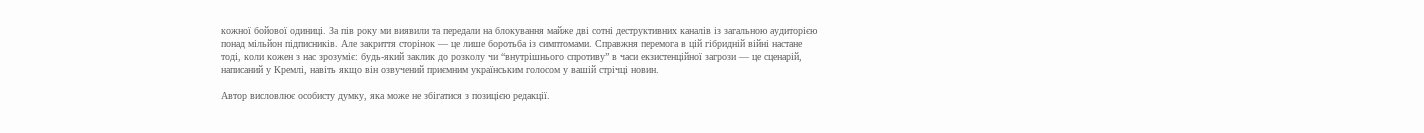кожної бойової одиниці. За пів року ми виявили та передали на блокування майже дві сотні деструктивних каналів із загальною аудиторією понад мільйон підписників. Але закриття сторінок — це лише боротьба із симптомами. Справжня перемога в цій гібридній війні настане тоді, коли кожен з нас зрозуміє: будь-який заклик до розколу чи “внутрішнього спротиву” в часи екзистенційної загрози — це сценарій, написаний у Кремлі, навіть якщо він озвучений приємним українським голосом у вашій стрічці новин.

Автор висловлює особисту думку, яка може не збігатися з позицією редакції.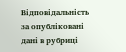Відповідальність за опубліковані дані в рубриці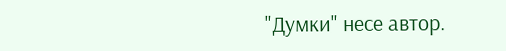"Думки" несе автор.